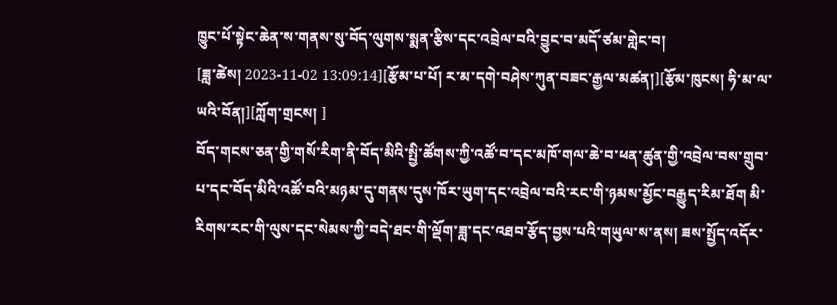ཁྱུང་པོ་སྟེང་ཆེན་ས་གནས་སུ་བོད་ལུགས་སྨན་རྩིས་དང་འབྲེལ་བའི་བྱུང་བ་མདོ་ཙམ་གླེང་བ།
[ཟླ་ཚེས། 2023-11-02 13:09:14][རྩོམ་པ་པོ། ར་མ་དགེ་བཤེས་ཀུན་བཟང་རྒྱལ་མཚན།][རྩོམ་ཁུངས། ཧི་མ་ལ་ཡའི་བོན།][ཀློག་གྲངས། ]
བོད་གངས་ཅན་གྱི་གསོ་རིག་ནི་བོད་མིའི་སྤྱི་ཚོགས་ཀྱི་འཚོ་བ་དང་མཁོ་གལ་ཆེ་བ་ཕན་ཚུན་གྱི་འབྲེལ་བས་གྲུབ་པ་དང་བོད་མིའི་འཚོ་བའི་མཉམ་དུ་གནས་དུས་ཁོར་ཡུག་དང་འབྲེལ་བའི་རང་གི་ཉམས་མྱོང་བརྒྱུད་རིམ་ཐོག མི་རིགས་རང་གི་ལུས་དང་སེམས་ཀྱི་བདེ་ཐང་གི་ལྡོག་ཟླ་དང་འཐབ་རྩོད་བྱས་པའི་གཡུལ་ས་ནས། ཟས་སྤྱོད་འདོར་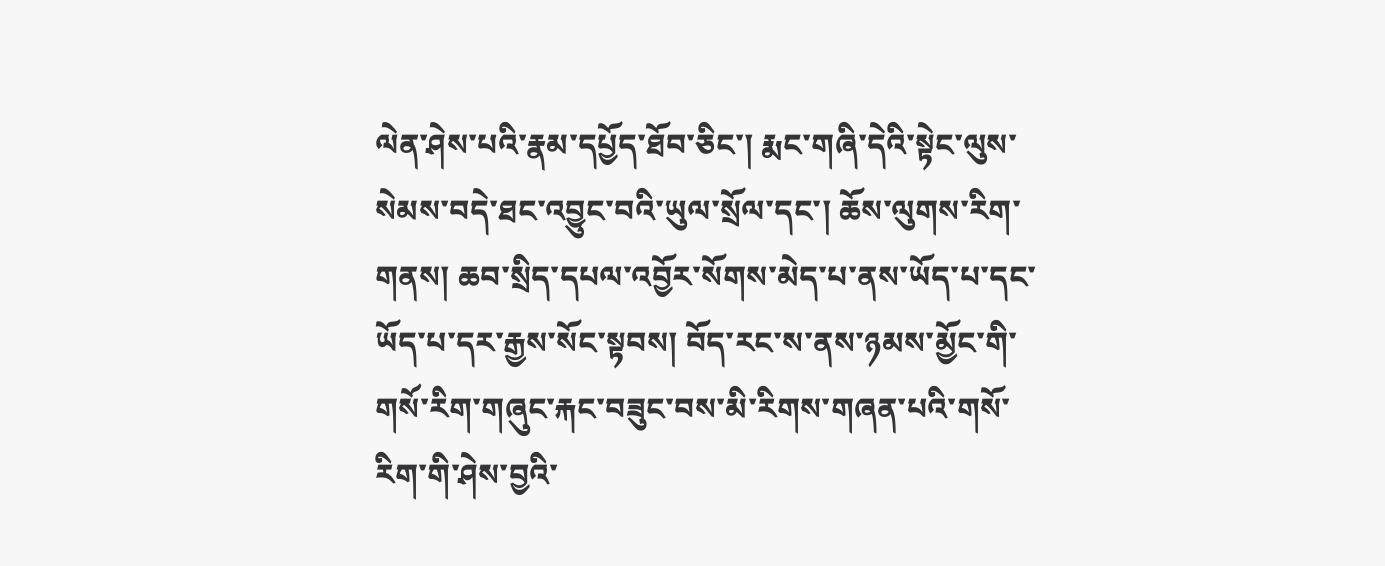ལེན་ཤེས་པའི་རྣམ་དཔྱོད་ཐོབ་ཅིང་། རྨང་གཞི་དེའི་སྟེང་ལུས་སེམས་བདེ་ཐང་འབྱུང་བའི་ཡུལ་སྲོལ་དང་། ཆོས་ལུགས་རིག་གནས། ཆབ་སྲིད་དཔལ་འབྱོར་སོགས་མེད་པ་ནས་ཡོད་པ་དང་ཡོད་པ་དར་རྒྱས་སོང་སྟབས། བོད་རང་ས་ནས་ཉམས་མྱོང་གི་གསོ་རིག་གཞུང་རྐང་བཟུང་བས་མི་རིགས་གཞན་པའི་གསོ་རིག་གི་ཤེས་བྱའི་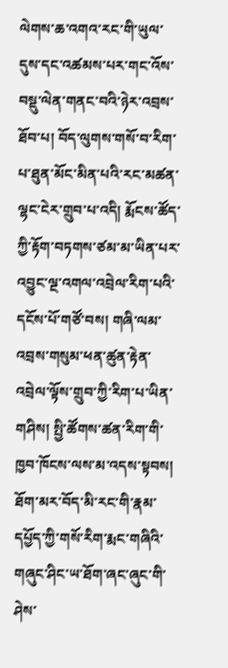ལེགས་ཆ་འགའ་རང་གི་ཡུལ་དུས་དང་འཚམས་པར་གང་འོས་བསྡུ་ལེན་གནང་བའི་ཉེར་འབྲས་ཐོབ་པ། བོད་ལུགས་གསོ་བ་རིག་པ་ཐུན་མོང་མིན་པའི་རང་མཚན་ལྷང་ངེར་གྲུབ་པ་འདི། རྨོངས་ཚོད་ཀྱི་རྟོག་བཏགས་ཙམ་མ་ཡིན་པར་འབྱུང་ལྔ་འགལ་འབྲེལ་རིག་པའི་དངོས་པོ་གཙོ་བས། གཞི་ལམ་འབྲས་གསུམ་ཕན་ཚུན་རྟེན་འབྲེལ་ལྟོས་གྲུབ་ཀྱི་རིག་པ་ཡིན་གཤིས། སྤྱི་ཚོགས་ཚན་རིག་གི་ཁྱབ་ཁོངས་ལས་མ་འདས་སྟབས། ཐོག་མར་བོད་མི་རང་གི་རྣམ་དཔྱོད་ཀྱི་གསོ་རིག་རྨང་གཞིའི་གཞུང་ཤིང་ཡ་ཐོག་ཞང་ཞུང་གི་ཤེས་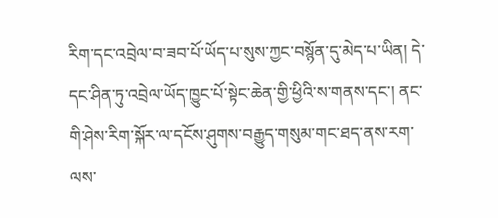རིག་དང་འབྲེལ་བ་ཟབ་པོ་ཡོད་པ་སུས་ཀྱང་བསྙོན་དུ་མེད་པ་ཡིན། དེ་དང་ཤིན་ཏུ་འབྲེལ་ཡོད་ཁྱུང་པོ་སྟེང་ཆེན་གྱི་ཕྱིའི་ས་གནས་དང་། ནང་གི་ཤེས་རིག་སྐོར་ལ་དངོས་ཤུགས་བརྒྱུད་གསུམ་གང་ཐད་ནས་རག་ལས་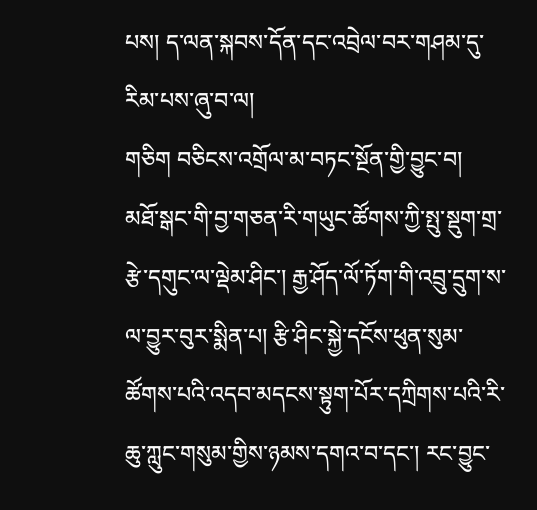པས། ད་ལན་སྐབས་དོན་དང་འབྲེལ་བར་གཤམ་དུ་རིམ་པས་ཞུ་བ་ལ།
གཅིག བཅིངས་འགྲོལ་མ་བཏང་སྔོན་གྱི་བྱུང་བ།
མཐོ་སྒང་གི་བྱ་གཅན་རི་གཡུང་ཚོགས་ཀྱི་སྤུ་སྡུག་གྲ་རྩེ་དགུང་ལ་ལྡེམ་ཤིང་། རྒྱ་ཤོད་ལོ་ཏོག་གི་འབྲུ་དྲུག་ས་ལ་བྱུར་བུར་སྨིན་པ། རྩི་ཤིང་སྐྱེ་དངོས་ཕུན་སུམ་ཚོགས་པའི་འདབ་མདངས་སྟུག་པོར་དཀྲིགས་པའི་རི་ཆུ་ཀླུང་གསུམ་གྱིས་ཉམས་དགའ་བ་དང་། རང་བྱུང་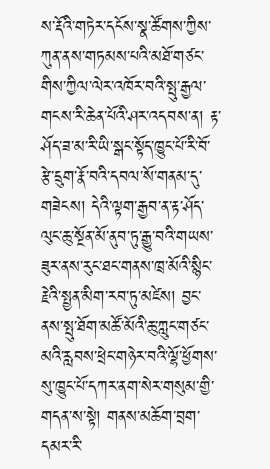ས་རྡོའི་གཏེར་དངོས་སྣ་ཚོགས་ཀྱིས་ཀུན་ནས་གཏམས་པའི་མཐོ་གཙང་གིས་ཀྱིལ་ལེར་འཁོར་བའི་སྤུ་རྒྱལ་གངས་རི་ཆེན་པོའི་ཤར་འདབས་ན། རྟ་ཤོད་ཟ་མ་རི་ཡི་སྒང་སྟོད་ཁྱུང་པོ་རི་བོ་རྩེ་དྲུག་རྣོ་བའི་དབལ་སོ་གནམ་དུ་གཟེངས། དེའི་ལྟག་རྒྱབ་ན་རྟ་ཤོད་ལུང་ཆུ་སྔོན་མོ་ནུབ་ཏུ་རྒྱུ་བའི་གཡས་ཟུར་ནས་རུང་ཐང་གནས་ཁྲ་མོའི་སྙིང་རྗེའི་སྤྱན་མིག་རབ་ཏུ་མཛེས། བྱང་ནས་སྤུ་ཐོག་མཚོ་མོའི་ཆུ་ཀླུང་གཙང་མའི་རླབས་ཕྲེང་གཉེར་བའི་ལྷོ་ཕྱོགས་སུ་ཁྱུང་པོ་དཀར་ནག་སེར་གསུམ་གྱི་གདན་ས་སྟེ། གནས་མཆོག་བྲག་དམར་རི་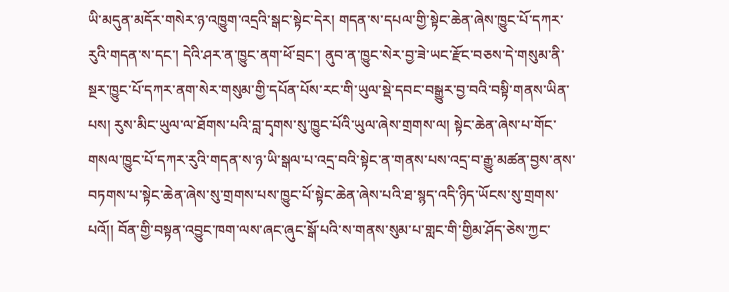ཡི་མདུན་མདོར་གསེར་ཉ་འཁྱུག་འདྲའི་སྒང་སྟེང་དེར། གདན་ས་དཔལ་གྱི་སྟེང་ཆེན་ཞེས་ཁྱུང་པོ་དཀར་རུའི་གདན་ས་དང་། དེའི་ཤར་ན་ཁྱུང་ནག་ཕོ་བྲང་། ནུབ་ན་ཁྱུང་སེར་བྱ་ཟེ་ཡང་རྫོང་བཅས་དེ་གསུམ་ནི་སྔར་ཁྱུང་པོ་དཀར་ནག་སེར་གསུམ་གྱི་དཔོན་པོས་རང་གི་ཡུལ་སྡེ་དབང་བསྒྱུར་བྱ་བའི་བསྟི་གནས་ཡིན་པས། རུས་མིང་ཡུལ་ལ་ཐོགས་པའི་བླ་དྭགས་སུ་ཁྱུང་པོའི་ཡུལ་ཞེས་གྲགས་ལ། སྟེང་ཆེན་ཞེས་པ་གོང་གསལ་ཁྱུང་པོ་དཀར་རུའི་གདན་ས་ཉ་ཡི་སྒལ་པ་འདྲ་བའི་སྟེང་ན་གནས་པས་འདྲ་བ་རྒྱུ་མཚན་བྱས་ནས་བཏགས་པ་སྟེང་ཆེན་ཞེས་སུ་གྲགས་པས་ཁྱུང་པོ་སྟེང་ཆེན་ཞེས་པའི་ཐ་སྙད་འདི་ཉིད་ཡོངས་སུ་གྲགས་པའོ།། བོན་གྱི་བསྟན་འབྱུང་ཁག་ལས་ཞང་ཞུང་སྒོ་པའི་ས་གནས་སུམ་པ་གླང་གི་གྱིམ་ཤོད་ཅེས་ཀྱང་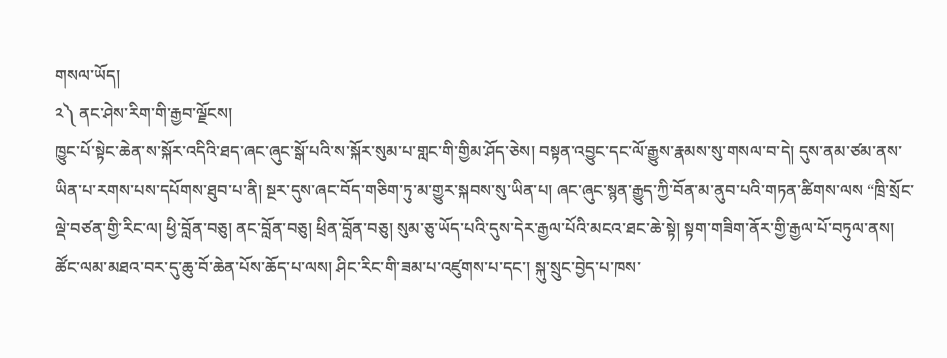གསལ་ཡོད།
༢༽ ནང་ཤེས་རིག་གི་རྒྱབ་ལྗོངས།
ཁྱུང་པོ་སྟེང་ཆེན་ས་སྐོར་འདིའི་ཐད་ཞང་ཞུང་སྒོ་པའི་ས་སྐོར་སུམ་པ་གླང་གི་གྱིམ་ཤོད་ཅེས། བསྟན་འབྱུང་དང་ལོ་རྒྱུས་རྣམས་སུ་གསལ་བ་དེ། དུས་ནམ་ཙམ་ནས་ཡིན་པ་རགས་པས་དཔོགས་ཐུབ་པ་ནི། སྔར་དུས་ཞང་བོད་གཅིག་ཏུ་མ་གྱུར་སྐབས་སུ་ཡིན་པ། ཞང་ཞུང་སྙན་རྒྱུད་ཀྱི་བོན་མ་ནུབ་པའི་གཏན་ཚིགས་ལས “ཁྲི་སྲོང་ལྡེ་བཙན་གྱི་རིང་ལ། ཕྱི་བློན་བཅུ། ནང་བློན་བཅུ། ཕྲིན་བློན་བཅུ། སུམ་ཅུ་ཡོད་པའི་དུས་དེར་རྒྱལ་པོའི་མངའ་ཐང་ཆེ་སྟེ། སྟག་གཟིག་ནོར་གྱི་རྒྱལ་པོ་བཏུལ་ནས། ཚོང་ལམ་མཐའ་བར་དུ་ཆུ་བོ་ཆེན་པོས་ཆོད་པ་ལས། ཤིང་རིང་གི་ཟམ་པ་འཛུགས་པ་དང་། སྐུ་སྲུང་བྱེད་པ་ཁས་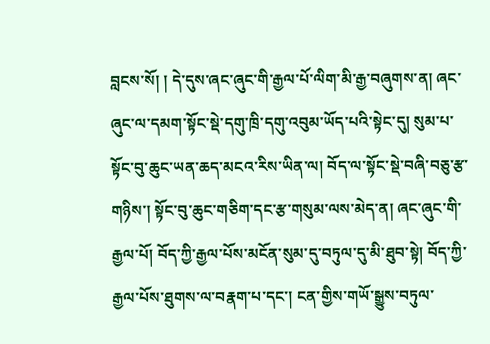བླངས་སོ། ། དེ་དུས་ཞང་ཞུང་གི་རྒྱལ་པོ་ལིག་མི་རྒྱ་བཞུགས་ན། ཞང་ཞུང་ལ་དམག་སྟོང་སྡེ་དགུ་ཁྲི་དགུ་འབུམ་ཡོད་པའི་སྟེང་དུ། སུམ་པ་སྟོང་བུ་ཆུང་ཡན་ཆད་མངའ་རིས་ཡིན་ལ། བོད་ལ་སྟོང་སྡེ་བཞི་བཅུ་རྩ་གཉིས་། སྟོང་བུ་ཆུང་གཅིག་དང་རྩ་གསུམ་ལས་མེད་ན། ཞང་ཞུང་གི་རྒྱལ་པོ། བོད་ཀྱི་རྒྱལ་པོས་མངོན་སུམ་དུ་བཏུལ་དུ་མི་ཐུབ་སྟེ། བོད་ཀྱི་རྒྱལ་པོས་ཐུགས་ལ་བརྣག་པ་དང་། ངན་གྱིས་གཡོ་སྒྱུས་བཏུལ་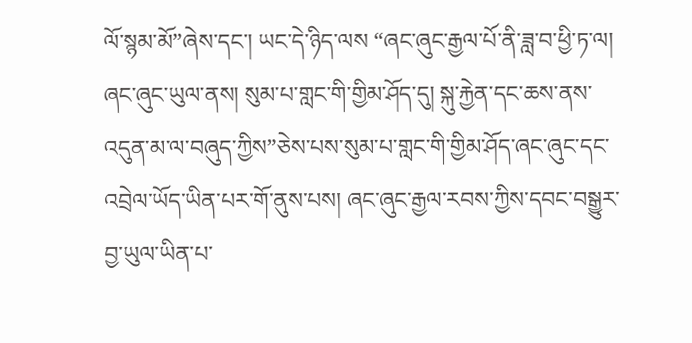ལོ་སྙམ་མོ”ཞེས་དང་། ཡང་དེ་ཉིད་ལས “ཞང་ཞུང་རྒྱལ་པོ་ནི་ཟླ་བ་ཕྱི་ཏ་ལ། ཞང་ཞུང་ཡུལ་ནས། སུམ་པ་གླང་གི་གྱིམ་ཤོད་དུ། སྐུ་རྐྱེན་དང་ཆས་ནས་འདུན་མ་ལ་བཞུད་ཀྱིས”ཅེས་པས་སུམ་པ་གླང་གི་གྱིམ་ཤོད་ཞང་ཞུང་དང་འབྲེལ་ཡོད་ཡིན་པར་གོ་ནུས་པས། ཞང་ཞུང་རྒྱལ་རབས་ཀྱིས་དབང་བསྒྱུར་བྱ་ཡུལ་ཡིན་པ་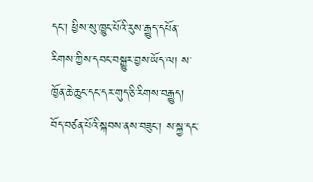དང་། ཕྱིས་སུ་ཁྱུང་པོའི་རུས་རྒྱུད་དཔོན་རིགས་ཀྱིས་དབང་བསྒྱུར་བྱས་ཡོད་ལ། ས་ཁྱོན་ཆེ་ཆུང་དང་དར་གུད་ཅི་རིགས་བརྒྱུད། བོད་བཙན་པོའི་སྐབས་ནས་བཟུང་། ས་སྐྱ་དང་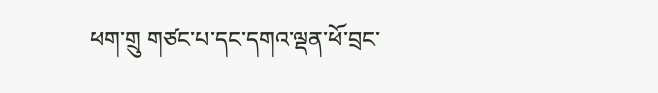ཕག་གྲུ གཙང་པ་དང་དགའ་ལྡན་ཕོ་བྲང་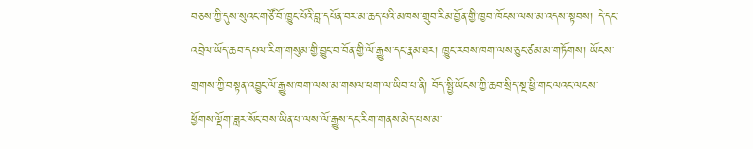བཅས་ཀྱི་དུས་སུའང་གཙོ་བོ་ཁྱུང་པོའི་བླ་དཔོན་བར་མ་ཆད་པའི་མཁས་གྲུབ་རིམ་བྱོན་གྱི་ཁྱབ་ཁོངས་ལས་མ་འདས་སྟབས། དེ་དང་འབྲེལ་ཡོད་ཆབ་དཔལ་རིག་གསུམ་གྱི་བྱུང་བ་བོན་གྱི་ལོ་རྒྱུས་དང་རྣམ་ཐར། ཁྱུང་རབས་ཁག་ལས་ཅུང་ཙམ་མ་གཏོགས། ཡོངས་གྲགས་ཀྱི་བསྟན་འབྱུང་ལོ་རྒྱུས་ཁག་ལས་མ་གསལ་ཕག་ལ་ཡིབ་པ་ནི། བོད་སྤྱི་ཡོངས་ཀྱི་ཆབ་སྲིད་སྔ་ཕྱི་གང་ལའང་ལངས་ཕྱོགས་ལྡོག་ཟླར་སོང་བས་ཡིན་པ་ལས་ལོ་རྒྱུས་དང་རིག་གནས་མེད་པས་མ་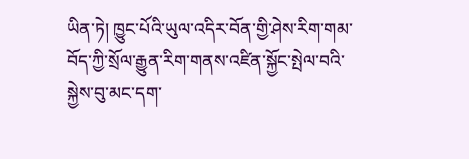ཡིན་ཏེ། ཁྱུང་པོའི་ཡུལ་འདིར་བོན་གྱི་ཤེས་རིག་གམ་བོད་ཀྱི་སྲོལ་རྒྱུན་རིག་གནས་འཛིན་སྐྱོང་སྤེལ་བའི་སྐྱེས་བུ་མང་དག་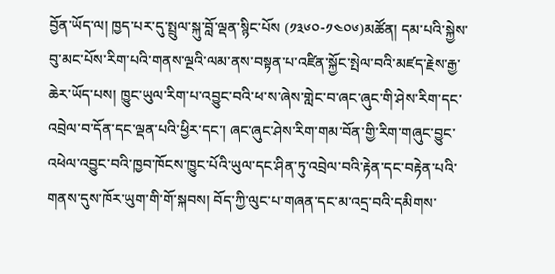བྱོན་ཡོད་ལ། ཁྱད་པར་དུ་སྤྲུལ་སྐུ་བློ་ལྡན་སྙིང་པོས (༡༣༦༠-༡༤༠༦)མཚོན། དམ་པའི་སྐྱེས་བུ་མང་པོས་རིག་པའི་གནས་ལྔའི་ལམ་ནས་བསྟན་པ་འཛིན་སྐྱོང་སྤེལ་བའི་མཛད་རྗེས་རྒྱ་ཆེར་ཡོད་པས། ཁྱུང་ཡུལ་རིག་པ་འབྱུང་བའི་ཕ་ས་ཞེས་གླེང་བ་ཞང་ཞུང་གི་ཤེས་རིག་དང་འབྲེལ་བ་དོན་དང་ལྡན་པའི་ཕྱིར་དང་། ཞང་ཞུང་ཤེས་རིག་གམ་བོན་གྱི་རིག་གཞུང་བྱུང་འཕེལ་འབྱུང་བའི་ཁྱབ་ཁོངས་ཁྱུང་པོའི་ཡུལ་དང་ཤིན་ཏུ་འབྲེལ་བའི་རྟེན་དང་བརྟེན་པའི་གནས་དུས་ཁོར་ཡུག་གི་གོ་སྐབས། བོད་ཀྱི་ལུང་པ་གཞན་དང་མ་འདྲ་བའི་དམིགས་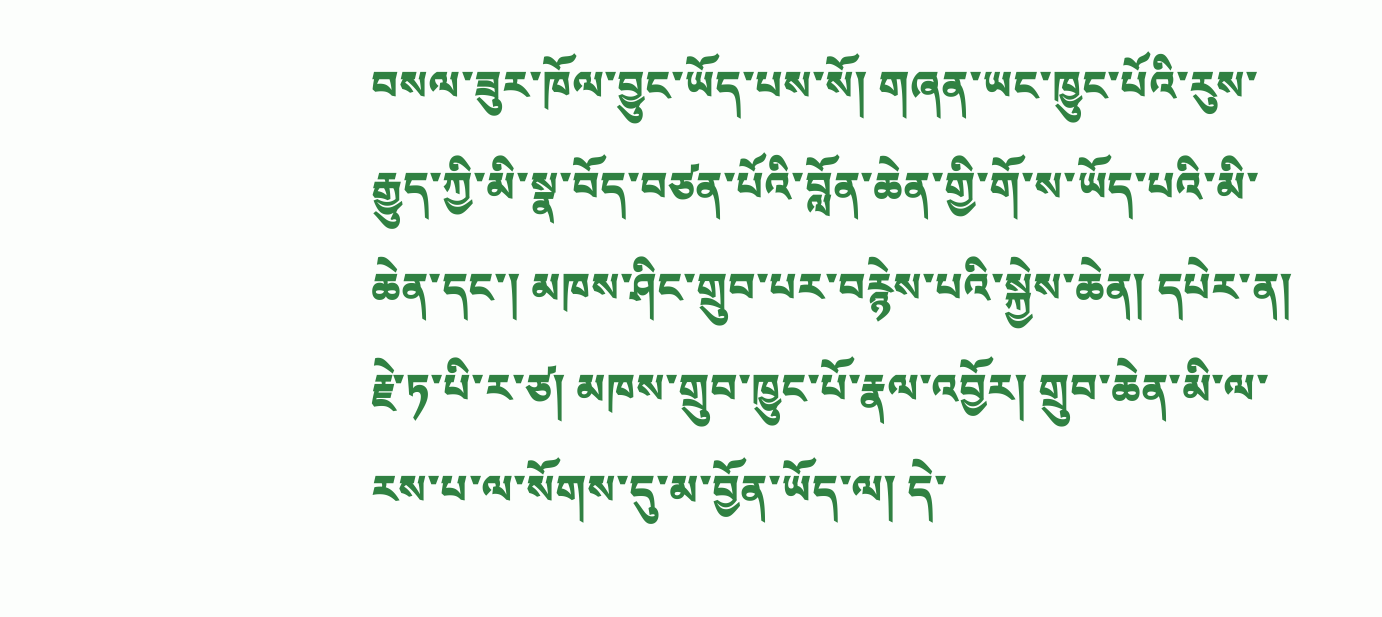བསལ་ཟུར་ཁོལ་བྱུང་ཡོད་པས་སོ། གཞན་ཡང་ཁྱུང་པོའི་རུས་རྒྱུད་ཀྱི་མི་སྣ་བོད་བཙན་པོའི་བློན་ཆེན་གྱི་གོ་ས་ཡོད་པའི་མི་ཆེན་དང་། མཁས་ཤིང་གྲུབ་པར་བརྙེས་པའི་སྐྱེས་ཆེན། དཔེར་ན། རྗེ་ཏ་པི་ར་ཙ། མཁས་གྲུབ་ཁྱུང་པོ་རྣལ་འབྱོར། གྲུབ་ཆེན་མི་ལ་རས་པ་ལ་སོགས་དུ་མ་བྱོན་ཡོད་ལ། དེ་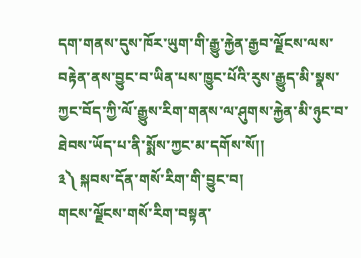དག་གནས་དུས་ཁོར་ཡུག་གི་རྒྱུ་རྐྱེན་རྒྱབ་ལྗོངས་ལས་བརྟེན་ནས་བྱུང་བ་ཡིན་པས་ཁྱུང་པོའི་རུས་རྒྱུད་མི་སྣས་ཀྱང་བོད་ཀྱི་ལོ་རྒྱུས་རིག་གནས་ལ་ཤུགས་རྐྱེན་མི་ཉུང་བ་ཐེབས་ཡོད་པ་ནི་སྨོས་ཀྱང་མ་དགོས་སོ།།
༣༽ སྐབས་དོན་གསོ་རིག་གི་བྱུང་བ།
གངས་ལྗོངས་གསོ་རིག་བསྟན་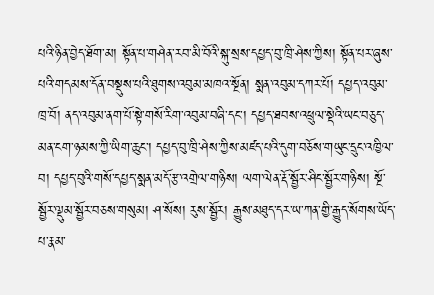པའི་ཉིན་བྱེད་ཐོག་མ། སྟོན་པ་གཤེན་རབ་མི་བོའི་སྐུ་སྲས་དཔྱད་བུ་ཁྲི་ཤེས་ཀྱིས། སྟོན་པར་ཞུས་པའི་གདམས་དོན་བསྡུས་པའི་ཐུགས་འབུམ་མཁའ་སྔོན། སྨན་འབུམ་དཀར་པོ། དཔྱད་འབུམ་ཁྲ་བོ། ནད་འབུམ་ནག་པོ་སྟེ་གསོ་རིག་འབུམ་བཞི་དང་། དཔྱད་ཐབས་འཕྲུལ་སྡེའི་ཡང་བཅུད་མན་ངག་ཉམས་ཀྱི་ཡིག་ཆུང་། དཔྱད་བུ་ཁྲི་ཤེས་ཀྱིས་མཛད་པའི་དུག་བཅོས་གཡུང་དྲུང་འཁྱིལ་བ། དཔྱད་བུའི་གསོ་དཔྱད་སྨན་མདོ་རྩ་འགྲེལ་གཉིས། ལག་ལེན་རྡོ་སྦྱོར་ཤིང་སྦྱོར་གཉིས། སྔོ་སྦྱོར་ལྡུམ་སྦྱོར་བཅས་གསུམ། ཤ་སོས། རུས་སྦྱོར། རྒྱུས་མཐུད་དར་ཡ་ཀན་གྱི་རྒྱུད་སོགས་ཡོད་པ་རྣམ་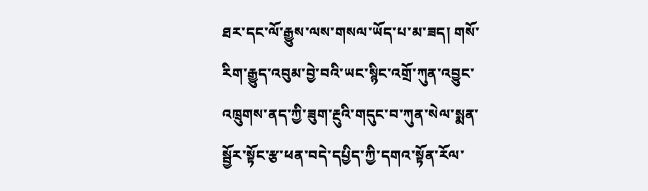ཐར་དང་ལོ་རྒྱུས་ལས་གསལ་ཡོད་པ་མ་ཟད། གསོ་རིག་རྒྱུད་འབུམ་བྱེ་བའི་ཡང་སྙིང་འགྲོ་ཀུན་འབྱུང་འཁྲུགས་ནད་ཀྱི་ཟུག་རྔུའི་གདུང་བ་ཀུན་སེལ་སྨན་སྦྱོར་སྟོང་རྩ་ཕན་བདེ་དཔྱིད་ཀྱི་དགའ་སྟོན་རོལ་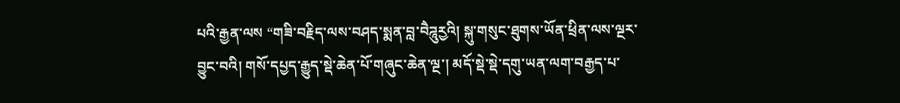པའི་རྒྱན་ལས “གཟི་བརྗིད་ལས་བཤད་སྨན་བླ་བཻཌཱུརྱའི། སྐུ་གསུང་ཐུགས་ཡོན་ཕྲིན་ལས་ལྔར་བྱུང་བའི། གསོ་དཔྱད་རྒྱུད་སྡེ་ཆེན་པོ་གཞུང་ཆེན་ལྔ་། མདོ་སྡེ་སྡེ་དགུ་ཡན་ལག་བརྒྱད་པ་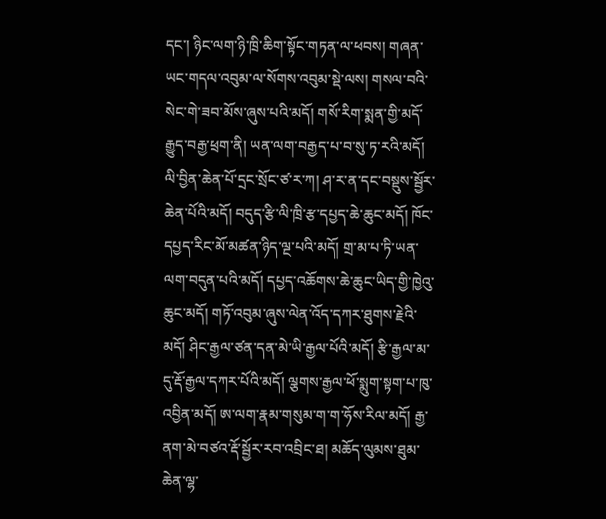དང་། ཉིང་ལག་ཉི་ཁྲི་ཆིག་སྟོང་གཏན་ལ་ཕབས། གཞན་ཡང་གདལ་འབུམ་ལ་སོགས་འབུམ་སྡེ་ལས། གསལ་བའི་སེང་གེ་ཟབ་མོས་ཞུས་པའི་མདོ། གསོ་རིག་སྨན་གྱི་མདོ་རྒྱུད་བརྒྱ་ཕྲག་ནི། ཡན་ལག་བརྒྱད་པ་བ་སུ་ཏ་རའི་མདོ། ལི་བྱིན་ཆེན་པོ་དྲང་སྲོང་ཙ་ར་ཀ། ཤ་ར་ན་དང་བསྡུས་སྦྱོར་ཆེན་པོའི་མདོ། བདུད་རྩི་ལི་ཁྲི་རྩ་དཔྱད་ཆེ་ཆུང་མདོ། ཁོང་དཔྱད་རིང་མོ་མཚན་ཉིད་ལྔ་པའི་མདོ། གྲ་མ་པ་ཏི་ཡན་ལག་བདུན་པའི་མདོ། དཔྱད་འཆོགས་ཆེ་ཆུང་ཡིད་གྱི་ཁྱེའུ་ཆུང་མདོ། གཏོ་འབུམ་ཞུས་ལེན་འོད་དཀར་ཐུགས་རྗེའི་མདོ། ཤིང་རྒྱལ་ཙན་དན་མེ་ཡི་རྒྱལ་པོའི་མདོ། རྩི་རྒྱལ་མ་དུ་རྡོ་རྒྱལ་དཀར་པོའི་མདོ། ལྕགས་རྒྱལ་ཕོ་སྨུག་སྟག་པ་ཁུ་འབྱིན་མདོ། ཨ་ལག་རྣམ་གསུམ་ག་ག་ཧོས་རིལ་མདོ། རྒྱ་ནག་མེ་བཙའ་རྡོ་སྦྱོར་རབ་འབྲིང་ཐ། མཆོད་ལུམས་ཐུམ་ཆེན་ལྷ་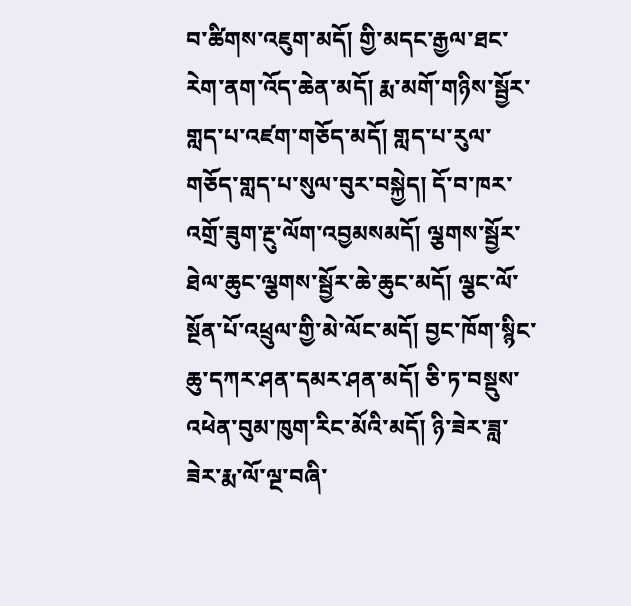བ་ཚིགས་འཇུག་མདོ། གྱི་མདང་རྒྱལ་ཐང་རེག་ནག་འོད་ཆེན་མདོ། རྨ་མགོ་གཉིས་སྦྱོར་གླད་པ་འཛག་གཅོད་མདོ། གླད་པ་རུལ་གཅོད་གླད་པ་སུལ་བུར་བསྐྱེད། དོ་བ་ཁར་འགྲོ་ཟུག་རྔུ་ལོག་འབྱམསམདོ། ལྕགས་སྦྱོར་ཐེལ་ཆུང་ལྕགས་སྦྱོར་ཆེ་ཆུང་མདོ། ལྕང་ལོ་སྔོན་པོ་འཕྲུལ་གྱི་མེ་ལོང་མདོ། བྱང་ཁོག་སྙིང་ཆུ་དཀར་ཤན་དམར་ཤན་མདོ། ཅི་ཏ་བསྡུས་འཕེན་བུམ་ཁུག་རིང་མོའི་མདོ། ཉི་ཟེར་ཟླ་ཟེར་རྨ་ལོ་ལྔ་བཞི་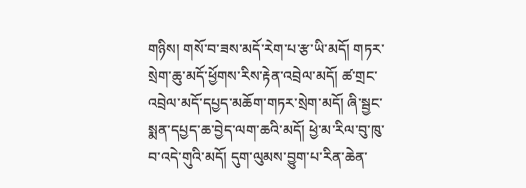གཉིས། གསོ་བ་ཟས་མདོ་རེག་པ་རྩ་ཡི་མདོ། གཏར་སྲེག་ཆུ་མདོ་ཕྱོགས་རིས་རྟེན་འབྲེལ་མདོ། ཚ་གྲང་འབྲེལ་མདོ་དཔྱད་མཆོག་གཏར་སྲེག་མདོ། ཞི་སྦྱང་སྨན་དཔྱད་ཆ་བྱེད་ལག་ཆའི་མདོ། ཕྱེ་མ་རིལ་བུ་ཁུ་བ་འདེ་གུའི་མདོ། དུག་ལུམས་བྱུག་པ་རིན་ཆེན་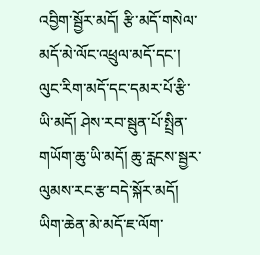འབྱིག་སྦྱོར་མདོ། རྩི་མདོ་གསེལ་མདོ་མེ་ལོང་འཕྲུལ་མདོ་དང་། ལུང་རིག་མདོ་དང་དམར་པོ་རྩི་ཡི་མདོ། ཤེས་རབ་སྦུན་པོ་སྤྲིན་གཡོག་ཆུ་ཡི་མདོ། ཆུ་རླངས་སྦྱར་ལུམས་རང་རྩ་བདེ་སྐོར་མདོ། ཡིག་ཆེན་མེ་མདོ་ཇ་ལོག་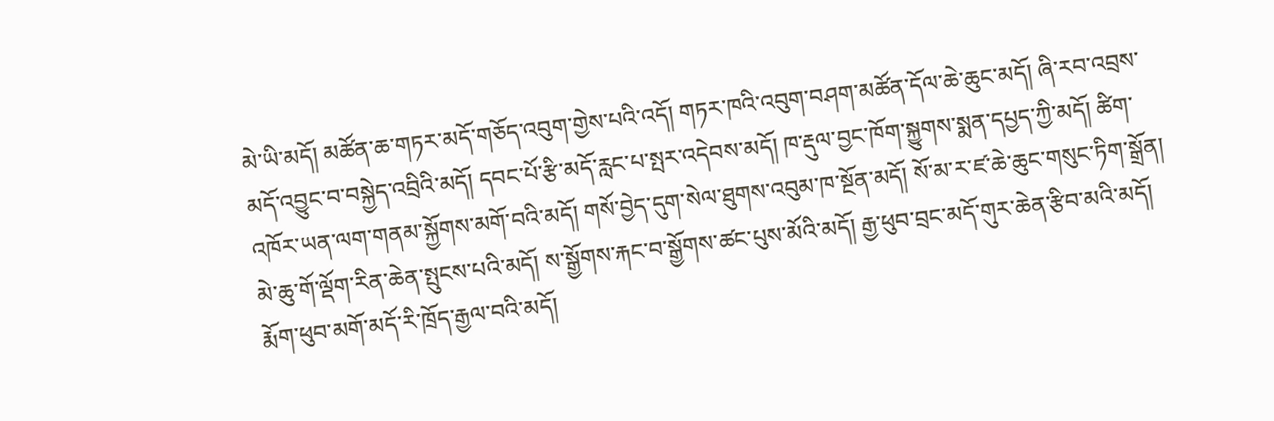མེ་ཡི་མདོ། མཚོན་ཆ་གཏར་མདོ་གཅོད་འབུག་གྱེས་པའི་འདོ། གཏར་ཁའི་འབུག་བཤག་མཚོན་དོལ་ཆེ་ཆུང་མདོ། ཞི་རབ་འབྲས་མདོ་འབྱུང་བ་བསྐྱེད་འབྲིའི་མདོ། དབང་པོ་རྩི་མདོ་རླང་པ་སྤར་འདེབས་མདོ། ཁ་རྡུལ་བྱང་ཁོག་སྐྱུགས་སྨན་དཔྱད་ཀྱི་མདོ། ཚིག་འཁོར་ཡན་ལག་གནམ་སྐྱོགས་མགོ་བའི་མདོ། གསོ་བྱེད་དུག་སེལ་ཐུགས་འབུམ་ཁ་སྔོན་མདོ། སོ་མ་ར་ཛ་ཆེ་ཆུང་གསུང་ཏིག་སྒྲོན། མེ་ཆུ་གོ་ལྡོག་རིན་ཆེན་སྤུངས་པའི་མདོ། ས་སྒྱོགས་རྐང་བ་སྒྱོགས་ཚང་པུས་མོའི་མདོ། རྒྱ་ཕུབ་བྲང་མདོ་གུར་ཆེན་རྩིབ་མའི་མདོ། རྨོག་ཕུབ་མགོ་མདོ་རི་ཁྲོད་རྒྱལ་བའི་མདོ།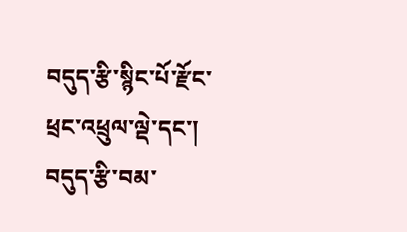བདུད་རྩི་སྙིང་པོ་རྫོང་ཕྲང་འཕྲུལ་ལྡེ་དང་། བདུད་རྩི་བམ་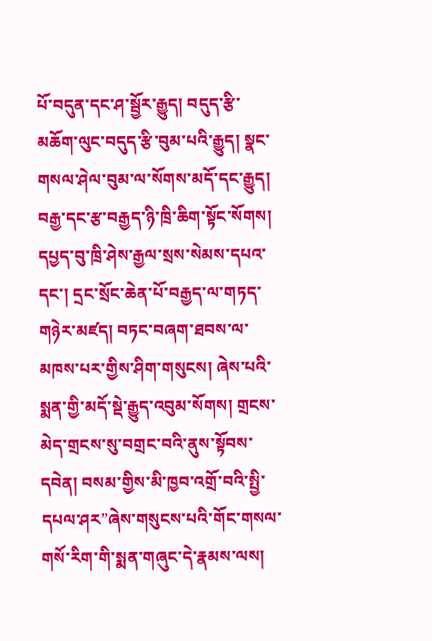པོ་བདུན་དང་ཤ་སྦྱོར་རྒྱུད། བདུད་རྩི་མཆོག་ལུང་བདུད་རྩི་བུམ་པའི་རྒྱུད། སྣང་གསལ་ཤེལ་བུམ་ལ་སོགས་མདོ་དང་རྒྱུད། བརྒྱ་དང་རྩ་བརྒྱད་ཉི་ཁྲི་ཆིག་སྟོང་སོགས། དཔྱད་བུ་ཁྲི་ཤེས་རྒྱལ་སྲས་སེམས་དཔའ་དང་། དྲང་སྲོང་ཆེན་པོ་བརྒྱད་ལ་གཏད་གཉེར་མཛད། བཏང་བཞག་ཐབས་ལ་མཁས་པར་གྱིས་ཤིག་གསུངས། ཞེས་པའི་སྨན་གྱི་མདོ་སྡེ་རྒྱུད་འབུམ་སོགས། གྲངས་མེད་གྲངས་སུ་བགྲང་བའི་ནུས་སྟོབས་དབེན། བསམ་གྱིས་མི་ཁྱབ་འགྲོ་བའི་སྤྱི་དཔལ་ཤར”ཞེས་གསུངས་པའི་གོང་གསལ་གསོ་རིག་གི་སྨན་གཞུང་དེ་རྣམས་ལས།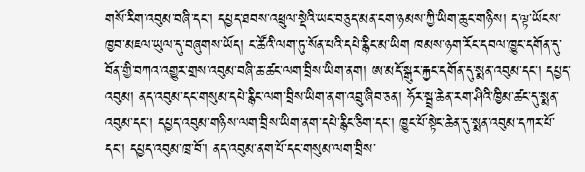གསོ་རིག་འབུམ་བཞི་དང་། དཔྱད་ཐབས་འཕྲུལ་སྡེའི་ཡང་བཅུད་མན་ངག་ཉམས་ཀྱི་ཡིག་ཆུང་གཉིས། ད་ལྟ་ཡོངས་ཁྱབ་མཇལ་ཡུལ་དུ་བཞུགས་ཡོད། ང་ཚོའི་ལག་ཏུ་སོན་པའི་དཔེ་རྙིང་མ་ཡིག ཁམས་ཉག་རོང་དབལ་ཁྱུང་དགོན་དུ་བོན་གྱི་བཀའ་འགྱུར་གྲས་འབུམ་བཞི་ཆ་ཚང་ལག་བྲིས་ཡིག་ནག། ཨ་མདོ་སྒུར་རྐྱང་དགོན་དུ་སྨན་འབུམ་དང་། དཔྱད་འབུམ། ནད་འབུམ་དང་གསུམ་དཔེ་རྙིང་ལག་བྲིས་ཡིག་ནག་འབྲུ་ཞིབ་ཅན། ཧོར་སྦྲ་ཆེན་རག་ཤིའི་ཁྱིམ་ཚང་དུ་སྨན་འབུམ་དང་། དཔྱད་འབུམ་གཉིས་ལག་བྲིས་ཡིག་ནག་དཔེ་རྙིང་ཅིག་དང་། ཁྱུང་པོ་སྟེང་ཆེན་དུ་སྨན་འབུམ་དཀར་པོ་དང་། དཔྱད་འབུམ་ཁྲ་བོ་། ནད་འབུམ་ནག་པོ་དང་གསུམ་ལག་བྲིས་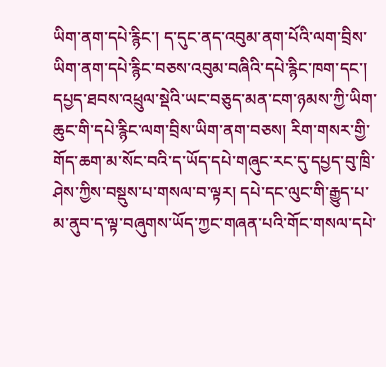ཡིག་ནག་དཔེ་རྙིང་། ད་དུང་ནད་འབུམ་ནག་པོའི་ལག་བྲིས་ཡིག་ནག་དཔེ་རྙིང་བཅས་འབུམ་བཞིའི་དཔེ་རྙིང་ཁག་དང་། དཔྱད་ཐབས་འཕྲུལ་སྡེའི་ཡང་བཅུད་མན་ངག་ཉམས་ཀྱི་ཡིག་ཆུང་གི་དཔེ་རྙིང་ལག་བྲིས་ཡིག་ནག་བཅས། རིག་གསར་གྱི་གོད་ཆག་མ་སོང་བའི་ད་ཡོད་དཔེ་གཞུང་རང་དུ་དཔྱད་བུ་ཁྲི་ཤེས་ཀྱིས་བསྡུས་པ་གསལ་བ་ལྟར། དཔེ་དང་ལུང་གི་རྒྱུད་པ་མ་ནུབ་ད་ལྟ་བཞུགས་ཡོད་ཀྱང་གཞན་པའི་གོང་གསལ་དཔེ་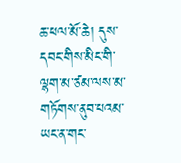ཆ་ཕལ་མོ་ཆེ། དུས་དབང་གིས་མིང་གི་ལྷག་མ་ཙམ་ལས་མ་གཏོགས་ནུབ་པའམ་ཡང་ན་གང་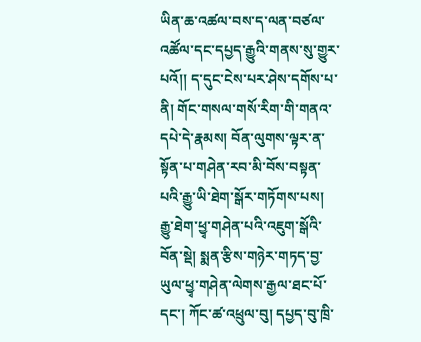ཡིན་ཆ་འཚལ་བས་ད་ལན་བཙལ་འཚོལ་དང་དཔྱད་རྒྱུའི་གནས་སུ་གྱུར་པའོ།། ད་དུང་ངེས་པར་ཤེས་དགོས་པ་ནི། གོང་གསལ་གསོ་རིག་གི་གནའ་དཔེ་དེ་རྣམས། བོན་ལུགས་ལྟར་ན་སྟོན་པ་གཤེན་རབ་མི་བོས་བསྟན་པའི་རྒྱུ་ཡི་ཐེག་སྒོར་གཏོགས་པས། རྒྱུ་ཐེག་ཕྱྭ་གཤེན་པའི་འཇུག་སྒོའི་བོན་སྡེ། སྨན་རྩིས་གཉེར་གཏད་བྱ་ཡུལ་ཕྱྭ་གཤེན་ལེགས་རྒྱལ་ཐང་པོ་དང་། ཀོང་ཚ་འཕྲུལ་བུ། དཔྱད་བུ་ཁྲི་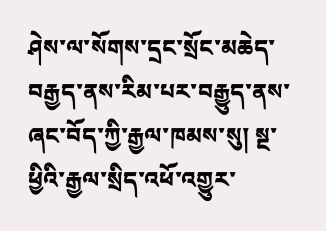ཤེས་ལ་སོགས་དྲང་སྲོང་མཆེད་བརྒྱད་ནས་རིམ་པར་བརྒྱུད་ནས་ཞང་བོད་ཀྱི་རྒྱལ་ཁམས་སུ། སྔ་ཕྱིའི་རྒྱལ་སྲིད་འཕོ་འགྱུར་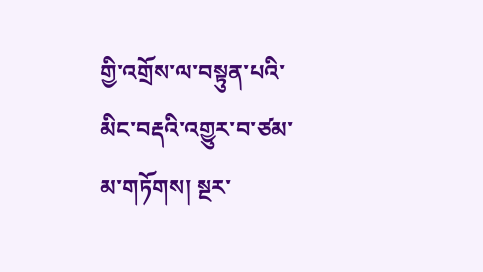གྱི་འགྲོས་ལ་བསྟུན་པའི་མིང་བརྡའི་འགྱུར་བ་ཙམ་མ་གཏོགས། སྔར་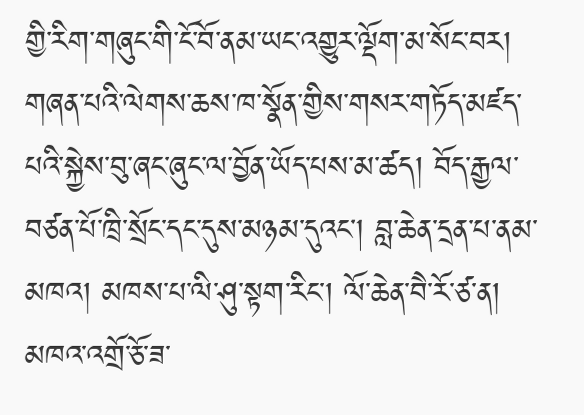གྱི་རིག་གཞུང་གི་ངོ་བོ་ནམ་ཡང་འགྱུར་ལྡོག་མ་སོང་བར། གཞན་པའི་ལེགས་ཆས་ཁ་སྣོན་གྱིས་གསར་གཏོད་མཛད་པའི་སྐྱེས་བུ་ཞང་ཞུང་ལ་བྱོན་ཡོད་པས་མ་ཚད། བོད་རྒྱལ་བཙན་པོ་ཁྲི་སྲོང་དང་དུས་མཉམ་དུའང། བླ་ཆེན་དྲན་པ་ནམ་མཁའ། མཁས་པ་ལི་ཤུ་སྟག་རིང་། ལོ་ཆེན་བཻ་རོ་ཙ་ན། མཁའ་འགྲོ་ཅོ་ཟ་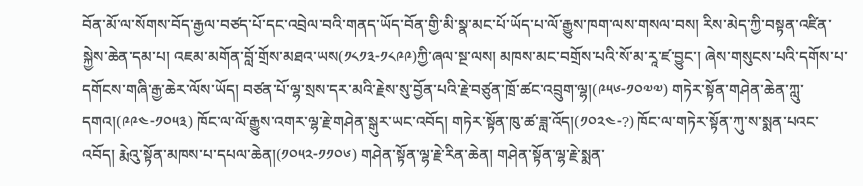བོན་མོ་ལ་སོགས་བོད་རྒྱལ་བཙད་པོ་དང་འབྲེལ་བའི་གནད་ཡོད་བོན་གྱི་མི་སྣ་མང་པོ་ཡོད་པ་ལོ་རྒྱུས་ཁག་ལས་གསལ་བས། རིས་མེད་ཀྱི་བསྟན་འཛིན་སྐྱེས་ཆེན་དམ་པ། འཇམ་མགོན་བློ་གྲོས་མཐའ་ཡས(༡༨༡༣-༡༨༩༩)ཀྱི་ཞལ་སྔ་ལས། མཁས་མང་བགྲོས་པའི་སོ་མ་རཱ་ཛ་བྱུང་། ཞེས་གསུངས་པའི་དགོས་པ་དགོངས་གཞི་རྒྱ་ཆེར་ལོས་ཡོད། བཙན་པོ་ལྷ་སྲས་དར་མའི་རྗེས་སུ་བྱོན་པའི་རྗེ་བཙུན་ཁྲོ་ཚང་འབྲུག་ལྷ།(༩༥༦-༡༠༧༧) གཏེར་སྟོན་གཤེན་ཆེན་ཀླུ་དགའ།(༩༩༤-༡༠༥༣) ཁོང་ལ་ལོ་རྒྱུས་འགར་ལྷ་རྗེ་གཤེན་སྒུར་ཡང་འབོད། གཏེར་སྟོན་ཁུ་ཚ་ཟླ་འོད།(༡༠༢༤-?) ཁོང་ལ་གཏེར་སྟོན་ཀུ་ས་སྨན་པའང་འབོད། རྨེའུ་སྟོན་མཁས་པ་དཔལ་ཆེན།(༡༠༥༢-༡༡༠༦) གཤེན་སྟོན་ལྷ་རྗེ་རིན་ཆེན། གཤེན་སྟོན་ལྷ་རྗེ་སྨན་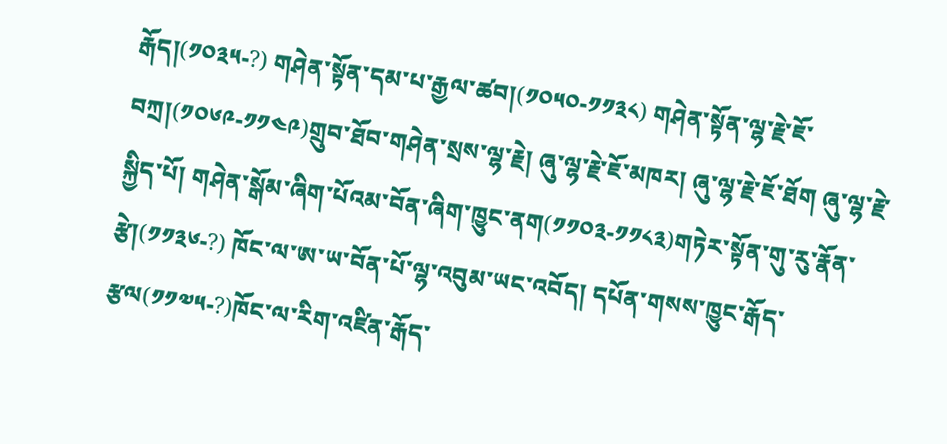རྒོད།(༡༠༣༥-?) གཤེན་སྟོན་དམ་པ་རྒྱལ་ཚབ།(༡༠༥༠-༡༡༣༨) གཤེན་སྟོན་ལྷ་རྗེ་ཇོ་བཀྲ།(༡༠༦༩-༡༡༤༩)གྲུབ་ཐོབ་གཤེན་སྲས་ལྷ་རྗེ། ཞུ་ལྷ་རྗེ་ཇོ་མཁར། ཞུ་ལྷ་རྗེ་ཇོ་ཐོག ཞུ་ལྷ་རྗེ་སྐྱིད་པོ། གཤེན་སྒོམ་ཞིག་པོའམ་བོན་ཞིག་ཁྱུང་ནག(༡༡༠༣-༡༡༨༣)གཏེར་སྟོན་གུ་རུ་རྣོན་རྩེ།(༡༡༣༦-?) ཁོང་ལ་ཨ་ཡ་བོན་པོ་ལྷ་འབུམ་ཡང་འབོད། དཔོན་གསས་ཁྱུང་རྒོད་རྩལ(༡༡༧༥-?)ཁོང་ལ་རིག་འཛིན་རྒོད་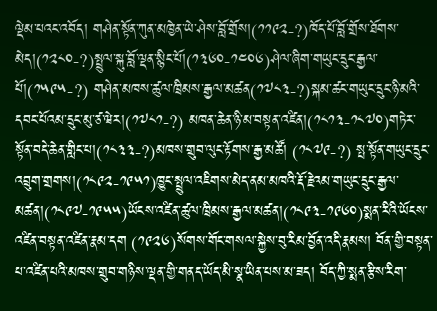ལྡེམ་པའང་འབོད། གཤེན་སྟོན་ཀུན་མཁྱེན་ཡེ་ཤེས་བློ་གྲོས།(༡༡༩༢-?)ཁོད་པོ་བློ་གྲོས་ཐོགས་མེད།(༡༢༨༠-?)སྤྲུལ་སྐུ་བློ་ལྡན་སྙིང་པོ།(༡༣༦༠-༡༤༠༦)ཤེལ་ཞིག་གཡུང་དྲུང་རྒྱལ་པོ།(༡༥༩༥-?) གཤེན་མཁས་ཚུལ་ཁྲིམས་རྒྱལ་མཚན(༡༧༨༣-?)སྐམ་ཚང་གཡུང་དྲུང་ཉི་མའི་དབང་པོའམ་དྲུང་མུ་ཙ་ཝེར།(༡༧༨༡-?) མཁན་ཆེན་ཉི་མ་བསྟན་འཛིན།(༡༨༡༣-༡༨༧༠)གཏེར་སྟོན་བདེ་ཆེན་གླིང་པ།(༡༨༣༣-?)མཁས་གྲུབ་ལུང་རྟོགས་རྒྱ་མཚོ། (༡༨༧༩-?) སྤ་སྟོན་གཡུང་དྲུང་འབྲུག་གྲགས།(༡༨༩༢-༡༩༥༡)ཁྱུང་སྤྲུལ་འཇིགས་མེད་ནམ་མཁའི་རྡོ་རྗེའམ་གཡུང་དྲུང་རྒྱལ་མཚན།(༡༨༩༧-༡༩༥༥)ཡོངས་འཛིན་ཚུལ་ཁྲིམས་རྒྱལ་མཚན།(༡༨༩༣-༡༩༦༠)སྨན་རིའི་ཡོངས་འཛིན་བསྟན་འཛིན་རྣམ་དག (༡༩༢༦)སོགས་གོང་གསལ་སྐྱེས་བུ་རིམ་བྱོན་འདི་རྣམས། བོན་གྱི་བསྟན་པ་འཛིན་པའི་མཁས་གྲུབ་གཉིས་ལྡན་གྱི་གནད་ཡོད་མི་སྣ་ཡིན་པས་མ་ཟད། བོད་ཀྱི་སྨན་རྩིས་རིག་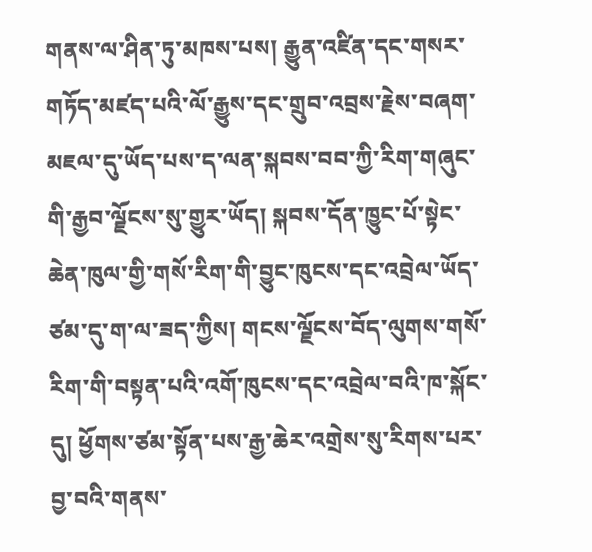གནས་ལ་ཤིན་ཏུ་མཁས་པས། རྒྱུན་འཛིན་དང་གསར་གཏོད་མཛད་པའི་ལོ་རྒྱུས་དང་གྲུབ་འབྲས་རྗེས་བཞག་མཇལ་དུ་ཡོད་པས་ད་ལན་སྐབས་བབ་ཀྱི་རིག་གཞུང་གི་རྒྱབ་ལྗོངས་སུ་གྱུར་ཡོད། སྐབས་དོན་ཁྱུང་པོ་སྟེང་ཆེན་ཁུལ་གྱི་གསོ་རིག་གི་བྱུང་ཁུངས་དང་འབྲེལ་ཡོད་ཙམ་དུ་ག་ལ་ཟད་ཀྱིས། གངས་ལྗོངས་བོད་ལུགས་གསོ་རིག་གི་བསྟན་པའི་འགོ་ཁུངས་དང་འབྲེལ་བའི་ཁ་སྐོང་དུ། ཕྱོགས་ཙམ་སྟོན་པས་རྒྱ་ཆེར་འགྲེས་སུ་རིགས་པར་བྱ་བའི་གནས་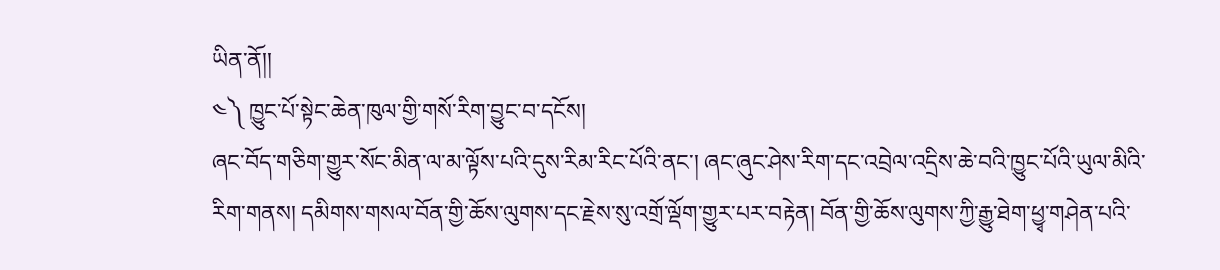ཡིན་ནོ།།
༤༽ ཁྱུང་པོ་སྟེང་ཆེན་ཁུལ་གྱི་གསོ་རིག་བྱུང་བ་དངོས།
ཞང་བོད་གཅིག་གྱུར་སོང་མིན་ལ་མ་ལྟོས་པའི་དུས་རིམ་རིང་པོའི་ནང་། ཞང་ཞུང་ཤེས་རིག་དང་འབྲེལ་འདྲིས་ཆེ་བའི་ཁྱུང་པོའི་ཡུལ་མིའི་རིག་གནས། དམིགས་གསལ་བོན་གྱི་ཆོས་ལུགས་དང་རྗེས་སུ་འགྲོ་ལྡོག་གྱུར་པར་བརྟེན། བོན་གྱི་ཆོས་ལུགས་ཀྱི་རྒྱུ་ཐེག་ཕྱྭ་གཤེན་པའི་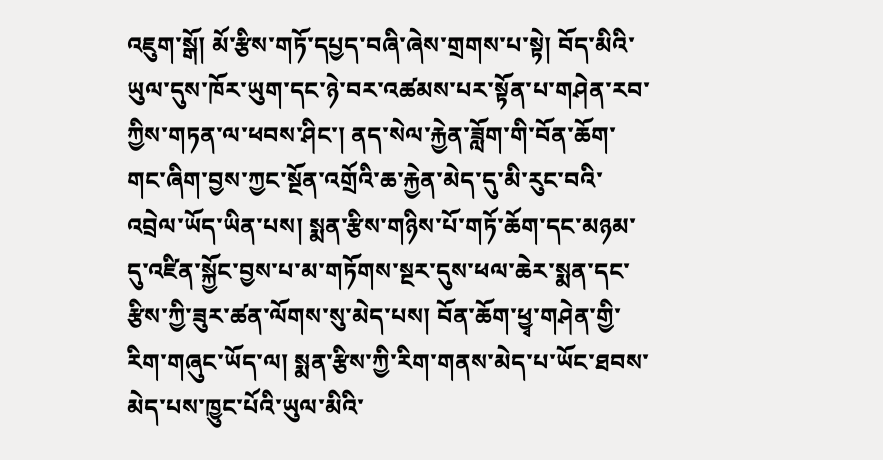འཇུག་སྒོ། མོ་རྩིས་གཏོ་དཔྱད་བཞི་ཞེས་གྲགས་པ་སྟེ། བོད་མིའི་ཡུལ་དུས་ཁོར་ཡུག་དང་ཉེ་བར་འཚམས་པར་སྟོན་པ་གཤེན་རབ་ཀྱིས་གཏན་ལ་ཕབས་ཤིང་། ནད་སེལ་རྐྱེན་ཟློག་གི་བོན་ཆོག་གང་ཞིག་བྱས་ཀྱང་སྔོན་འགྲོའི་ཆ་རྐྱེན་མེད་དུ་མི་རུང་བའི་འབྲེལ་ཡོད་ཡིན་པས། སྨན་རྩིས་གཉིས་པོ་གཏོ་ཆོག་དང་མཉམ་དུ་འཛིན་སྐྱོང་བྱས་པ་མ་གཏོགས་སྔར་དུས་ཕལ་ཆེར་སྨན་དང་རྩིས་ཀྱི་ཟུར་ཚན་ལོགས་སུ་མེད་པས། བོན་ཆོག་ཕྱྭ་གཤེན་གྱི་རིག་གཞུང་ཡོད་ལ། སྨན་རྩིས་ཀྱི་རིག་གནས་མེད་པ་ཡོང་ཐབས་མེད་པས་ཁྱུང་པོའི་ཡུལ་མིའི་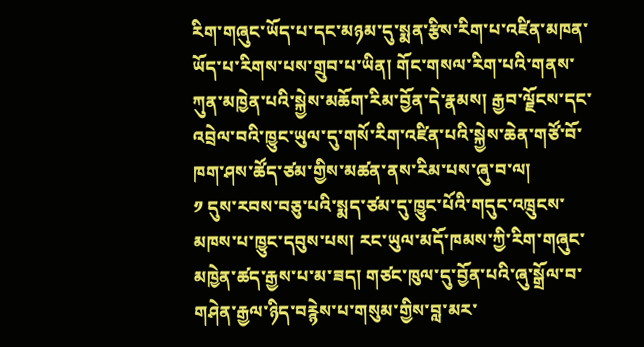རིག་གཞུང་ཡོད་པ་དང་མཉམ་དུ་སྨན་རྩིས་རིག་པ་འཛིན་མཁན་ཡོད་པ་རིགས་པས་གྲུབ་པ་ཡིན། གོང་གསལ་རིག་པའི་གནས་ཀུན་མཁྱེན་པའི་སྐྱེས་མཆོག་རིམ་བྱོན་དེ་རྣམས། རྒྱབ་ལྗོངས་དང་འབྲེལ་བའི་ཁྱུང་ཡུལ་དུ་གསོ་རིག་འཛིན་པའི་སྐྱེས་ཆེན་གཙོ་བོ་ཁག་ཤས་ཚོད་ཙམ་གྱིས་མཚན་ནས་རིམ་པས་ཞུ་བ་ལ།
༡ དུས་རབས་བཅུ་པའི་སྨད་ཙམ་དུ་ཁྱུང་པོའི་གདུང་འཁྲུངས་མཁས་པ་ཁྱུང་དབུས་པས། རང་ཡུལ་མདོ་ཁམས་ཀྱི་རིག་གཞུང་མཁྱེན་ཚད་རྒྱས་པ་མ་ཟད། གཙང་ཁུལ་དུ་བྱོན་པའི་ཞུ་སྒྲོལ་བ་གཤེན་རྒྱལ་ཉིད་བརྙེས་པ་གསུམ་གྱིས་བླ་མར་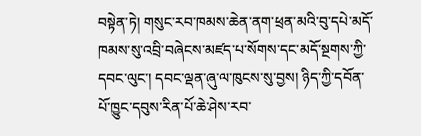བསྟེན་ཏེ། གསུང་རབ་ཁམས་ཆེན་ནག་ཕྲན་མའི་བུ་དཔེ་མདོ་ཁམས་སུ་འབྲི་བཞེངས་མཛད་པ་སོགས་དང་མདོ་སྔགས་ཀྱི་དབང་ལུང་། དབང་ལྡན་ཞུ་ལ་ཁུངས་སུ་བྱས། ཉིད་ཀྱི་དབོན་པོ་ཁྱུང་དབུས་རིན་པོ་ཆེ་ཤེས་རབ་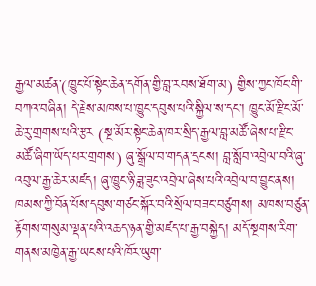རྒྱལ་མཚན་(ཁྱུང་པོ་སྟེང་ཆེན་དགོན་གྱི་བླ་རབས་ཐོག་མ) གྱིས་ཀྱང་ཁོང་གི་བཀའ་བཞིན། དེ་རྗེས་མཁས་པ་ཁྱུང་དབུས་པའི་སྐྱིལ་ས་དང་། ཁྱུང་མོ་རྫིང་མོ་ཆེ་རུ་གྲགས་པའི་རྩར (སྔ་མོར་སྟེང་ཆེན་ཁར་སྲིད་རྒྱལ་བླ་མཚོ་ཞེས་པ་རྫིང་མཚོ་ཞིག་ཡོད་པར་གྲགས) ཞུ་སྒྲོལ་བ་གདན་དྲངས། བླ་སློབ་འབྲེལ་བའི་ཞུ་འབུལ་རྒྱ་ཆེར་མཛད། ཞུ་ཁྱུང་ཉི་ཟླ་ཟུང་འབྲེལ་ཞེས་པའི་འབྲེལ་བ་བྱུང་ནས། ཁམས་ཀྱི་བོན་པོས་དབུས་གཙང་སྐོར་བའི་སྲོལ་བཟང་བཙུགས། མཁས་བཙུན་རྟོགས་གསུམ་ལྡན་པའི་འཆད་ཉན་གྱི་མཛད་པ་རྒྱ་བསྐྱེད། མདོ་སྔགས་རིག་གནས་མཁྱེན་རྒྱ་ཡངས་པའི་ཁོར་ཡུག་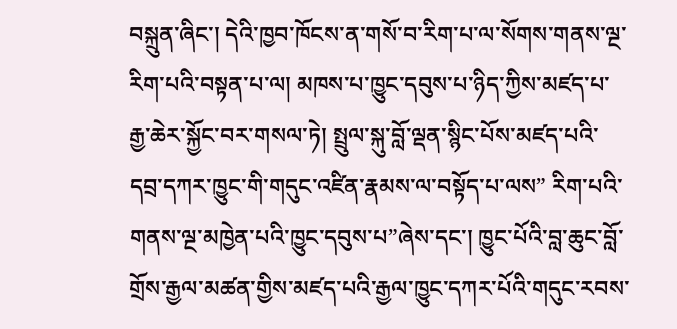བསྐྲུན་ཞིང་། དེའི་ཁྱབ་ཁོངས་ན་གསོ་བ་རིག་པ་ལ་སོགས་གནས་ལྔ་རིག་པའི་བསྟན་པ་ལ། མཁས་པ་ཁྱུང་དབུས་པ་ཉིད་ཀྱིས་མཛད་པ་རྒྱ་ཆེར་སྐྱོང་བར་གསལ་ཏེ། སྤྲུལ་སྐུ་བློ་ལྡན་སྙིང་པོས་མཛད་པའི་དབྲ་དཀར་ཁྱུང་གི་གདུང་འཛིན་རྣམས་ལ་བསྟོད་པ་ལས” རིག་པའི་གནས་ལྔ་མཁྱེན་པའི་ཁྱུང་དབུས་པ”ཞེས་དང་། ཁྱུང་པོའི་བླ་ཆུང་བློ་གྲོས་རྒྱལ་མཚན་གྱིས་མཛད་པའི་རྒྱལ་ཁྱུང་དཀར་པོའི་གདུང་རབས་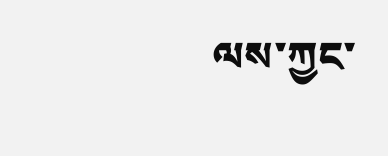ལས་ཀྱང་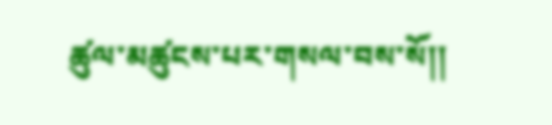ཚུལ་མཚུངས་པར་གསལ་བས་སོ།།